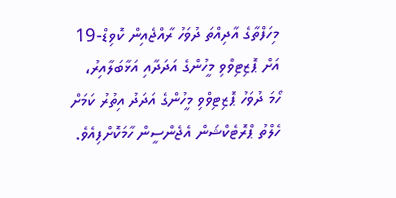މިހަފްތާގެ އާދިއްތަ ދުވަހު ރާއްޖެއިން ކޮވިޑް-19 އަށް ޕޮޒިޓިވްވި މީހުންގެ އަދަދާއި އަޅާބަލާއިރު، ހޯމަ ދުވަހު ޕޮޒިޓިވްވި މީހުންގެ އަދަދު އިތުރު ކަމަށް ހެލްތު ޕްރޮޓެކްޝަން އެޖެންސީން ހާމަކޮށްފިއެވެ.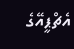އެޗްޕީއޭގެ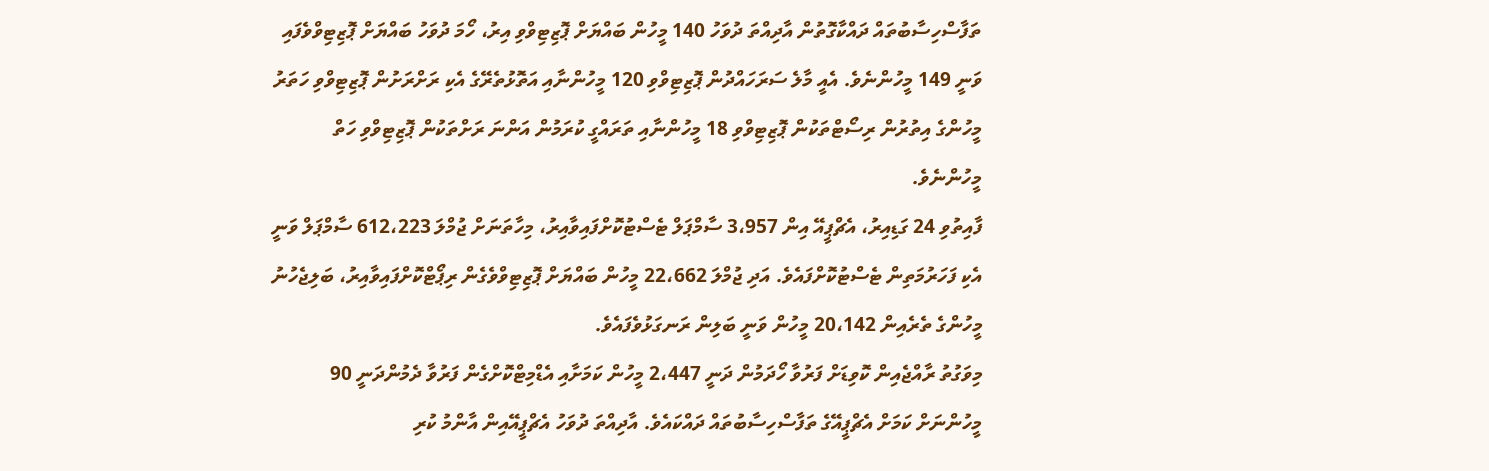ތަފާސްހިސާބުތައް ދައްކާގޮތުން އާދިއްތަ ދުވަހު 140 މީހުން ބައްޔަށް ޕޮޒިޓިވްވި އިރު، ހޯމަ ދުވަހު ބައްޔަށް ޕޮޒިޓިވްވެފައި ވަނީ 149 މީހުންނެވެ. އެއީ މާލެ ސަރަހައްދުން ޕޮޒިޓިވްވި 120 މީހުންނާއި އަތޮޅުތެރޭގެ އެކި ރަށްރަށުން ޕޮޒިޓިވްވި ހަތަރު މީހުންގެ އިތުރުން ރިސޯޓްތަކުން ޕޮޒިޓިވްވި 18 މީހުންނާއި ތަރައްގީ ކުރަމުން އަންނަ ރަށްތަކުން ޕޮޒިޓިވްވި ހަތް މީހުންނެވެ.
ފާއިތުވި 24 ގަޑިއިރު، އެޗްޕީއޭ އިން 3،957 ސާމްޕަލް ޓެސްޓުކޮށްފައިވާއިރު، މިހާތަނަށް ޖުމްލަ 612،223 ސާމްޕަލް ވަނީ އެކި ފަހަރުމަތިން ޓެސްޓުކޮށްފައެވެ. އަދި ޖުމްލަ 22،662 މީހުން ބައްޔަށް ޕޮޒިޓިވްވެގެން ރިޕޯޓްކޮށްފައިވާއިރު، ބަލިޖެހުނު މީހުންގެ ތެރެއިން 20،142 މީހުން ވަނީ ބަލިން ރަނގަޅުވެފައެވެ.
މިވަގުތު ރާއްޖެއިން ކޮވިޑަށް ފަރުވާ ހޯދަމުން ދަނީ 2،447 މީހުން ކަމަށާއި އެޑްމިޓްކޮށްގެން ފަރުވާ ދެމުންދަނީ 90 މީހުންނަށް ކަމަށް އެޗްޕީއޭގެ ތަފާސްހިސާބުތައް ދައްކައެވެ. އާދިއްތަ ދުވަހު އެޗްޕީއޭއިން އާންމު ކުރި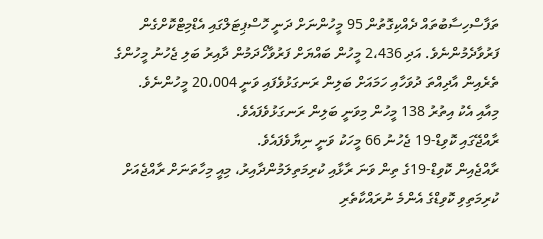ތަފާސްހިސާބުތައް ދެއްކިގޮތުން 95 މީހުންނަށް ދަނީ ހޮސްޕިޓަލްގައި އެޑްމިޓްކޮށްގެން ފަރުވާދެމުންނެވެ. އަދި 2،436 މީހުން ބައްޔަށް ފަރުވާހޯދަމުން ދާއިރު ބަލި ޖެހުނު މީހުންގެ ތެރެއިން އާދިއްތަ ދުވަހާއި ހަމައަށް ބަލިން ރަނގަޅުވެފައި ވަނީ 20،004 މީހުންނެވެ. މިއާއި އެކު އިތުރު 138 މީހުން މިވަނީ ބަލިން ރަނގަޅުވެފައެވެ.
ރާއްޖޭގައި ކޮވިޑް-19 ޖެހުނު 66 މީހަކު ވަނީ ނިޔާވެފައެވެ.
ރާއްޖެއިން ކޮވިޑް-19ގެ ތިން ވަނަ ރާޅާއި ކުރިމަތިލަމުންދާއިރު، މިއީ މިހާތަނަށް ރާއްޖެއަށް ކުރިމަތިވި ކޮވިޑްގެ އެންމެ ނުރައްކާތެރި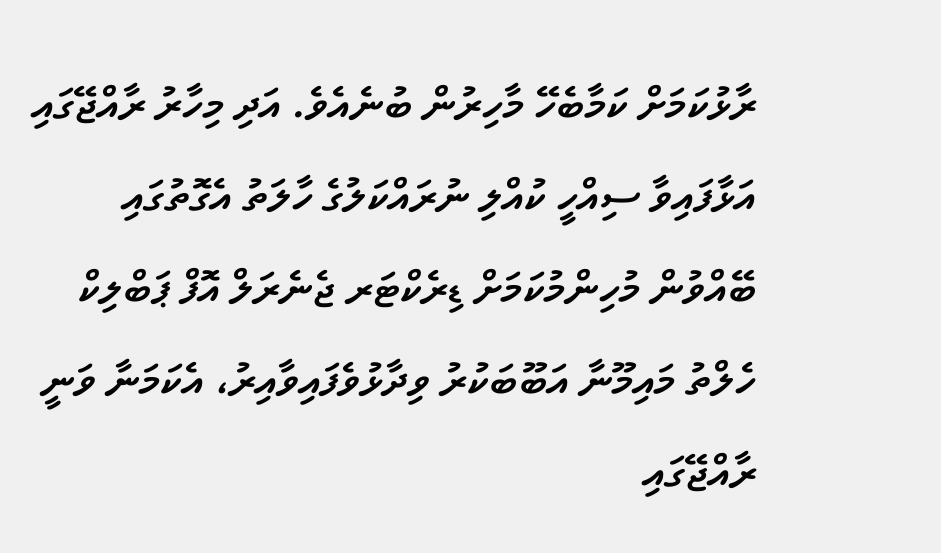ރާޅުކަމަށް ކަމާބެހޭ މާހިރުން ބުނެއެވެ. އަދި މިހާރު ރާއްޖޭގައި އަޅާފައިވާ ސިއްހީ ކުއްލި ނުރައްކަލުގެ ހާލަތު އެގޮތުގައި ބޭއްވުން މުހިންމުކަމަށް ޑިރެކްޓަރ ޖެނެރަލް އޮފް ޕަބްލިކް ހެލްތު މައިމޫނާ އަބޫބަކުރު ވިދާޅުވެފައިވާއިރު، އެކަމަނާ ވަނީ ރާއްޖޭގައި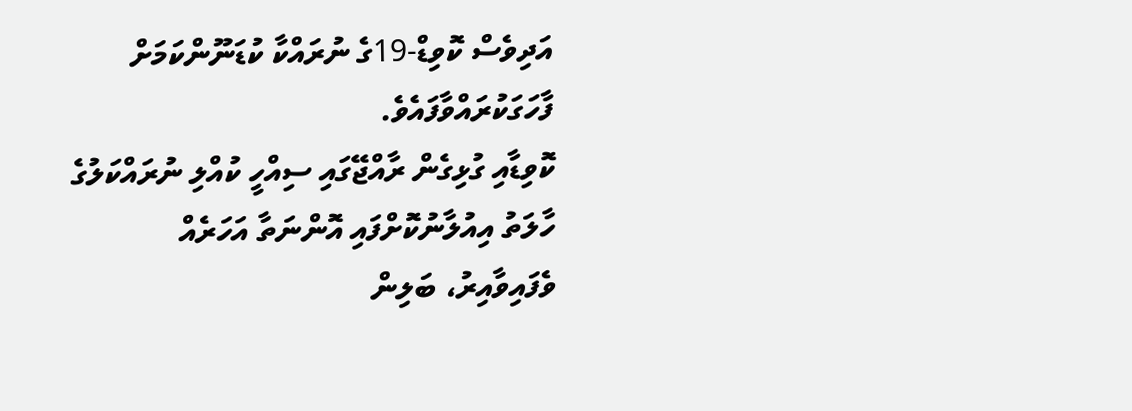އަދިވެސް ކޮވިޑް-19ގެ ނުރައްކާ ކުޑަނޫންކަމަށް ފާހަގަކުރައްވާފައެވެ.
ކޮވިޑާއި ގުޅިގެން ރާއްޖޭގައި ސިއްހީ ކުއްލި ނުރައްކަލުގެ ހާލަތު އިއުލާނުކޮށްފައި އޮންނަތާ އަހަރެއް ވެފައިވާއިރު، ބަލިން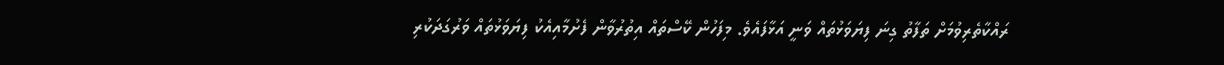ރައްކާތެރިވުމަށް ތަފާތު ގިނަ ފިޔަވަޅުތައް ވަނީ އަޅާފައެވެ. މިފަހުން ކޭސްތައް އިތުރުވާން ފެށުމާއިއެކު ފިޔަވަޅުތައް ވަރުގަދަކުރި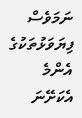ނަމަވެސް ފިޔަވަޅުތަކުގެ އެންމެ އެކަށޭނަ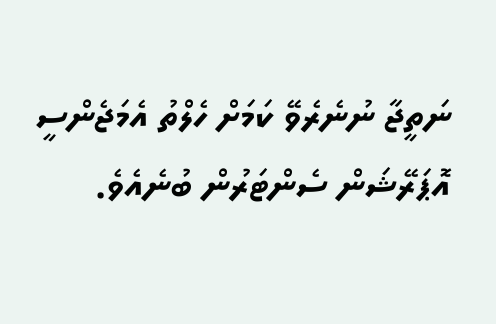ނަތީޖާ ނުނެރެވޭ ކަމަށް ހެލްތު އެމަޖެންސީ އޮޕަރޭޝަން ސެންޓަރުން ބުނެއެވެ.